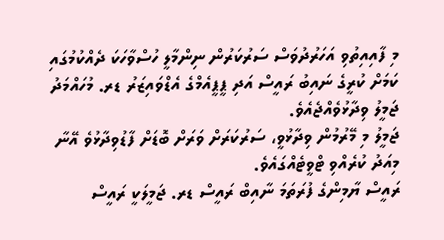މި ފާއިއިތުވި އަހަރުދުވަސް ސަރުކަރުން ނިންމާލީ ހުސްވާހަކަ ދެއްކުމުގައި ކަމަށް ކުރީގެ ނައިބު ރައީސް އަދި ޕީޕީއެމްގެ އެޑްވައިޒަރު ޑރ. މުހައްމަދު ޖަމީލު ވިދާޅުވެއްޖެއެވެ.
ޖަމީލު މި މޭރުމުން ވިދާޅުވީ، ސަރުކަރަށް ވަރަށް ބޮޑަށް ފާޑުވިދާޅުވެ އޭނާ މިއަދު ކުރެއްވި ޓްވީޓެއްގައެވެ.
ރައީސް ޔާމިންގެ ފުރަތަމަ ނާއިބް ރައީސް ޑރ. ޖަމީލަކީ ރައީސް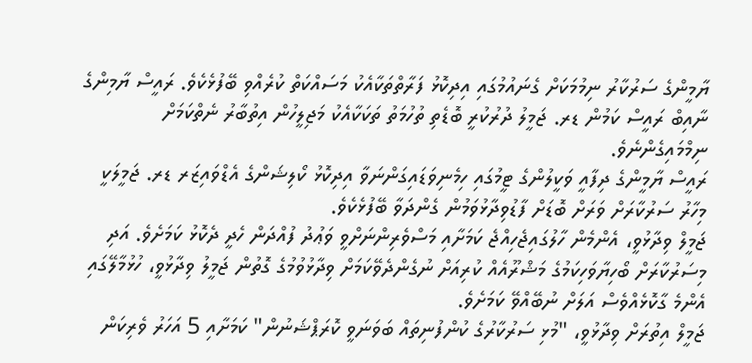ޔާމީންގެ ސަރުކާރު ނިމުމަކަށް ގެނައުމުގައި އިދިކޮޅު ފަރާތްތަކާއެކު މަސައްކަތް ކުރެއްވި ބޭފުޅެކެވެ. ރައީސް ޔާމިންގެ ނާއިބް ރައީސް ކަމުން ޑރ. ޖަމީލު ދުރުކުރީ ބޮޑެތި ތުހުމަތު ތަކަކާއެކު މަޖިލީހުން އިތުބާރު ނެތްކަމަށް ނިމްމައިގެންނެވެ.
ރައީސް ޔާމީންގެ ދިފާއީ ވަކީލުންގެ ޓީމުގައި ހިމެނިވަޑައިގަންނަވާ އިދިކޮޅު ކޯލިޝަންގެ އެޑްވައިޒަރ ޑރ. ޖަމީލަކީ މިހާރު ސަރުކާރަށް ވަރަށް ބޮޑަށް ފާޑުވިދާޅުވަމުން ގެންދަވާ ބޭފުޅެކެވެ.
ޖަމީލް ވިދާޅުވީ، އެންމެން ހާލުގައިޖެހިއްޖެ ކަމަށާއި މަސްވެރިންނަށްވީ ވަޢުދު ފުއްދަން ހެދީ ދެކޮޅު ކަމަށެވެ. އަދި މިސަރުކާރަށް ބޯހިޔާވަހިކަމުގެ މަޝްރޫއެއް ކުރިއަށް ނުގެންދެވޭކަމަށް ވިދާޅުވުމުގެ ގޮތުން ޖަމީލު ވިދާޅުވީ، ހުޅުމާލޭގައި އެންމެ ގާކޮޅެއްވެސް އަލަށް ނުބޭއްވޭ ކަމަށެވެ.
ޖަމީލް އިތުރަށް ވިދާޅުވީ، "މުޅި ސަރުކާރުގެ ކުންފުނިތައް ބަވަނަވީ ކޮރަޕްޝަނުން" ކަމަށާއި 5 އަހަރު ވެރިކަން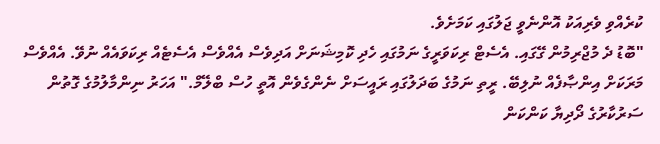ކުރެއްވި ވެރިއަކު އޮންނެވީ ޖަލުގައި ކަމަށެވެ.
"ބޮޑު ދެ މުޖްރިމުން ގޭގައި. އެސެޓް ރިކަވަރީގެ ނަމުގައި ހެދި ކޮމިޝަނަށް އަދިވެސް އެއްވެސް އެސެޓެއް ރިކަވައެއް ނުވޭ. އެއްވެސް މަރަކަށް އިންޞާފެއް ނުލިބޭ. ރީތި ނަމުގެ ބަދަލުގައި ރައީސަށް ނެންގެވެން އޮތީ ހުސް ބްލޭމް." އަހަރު ނިންމާލުމުގެ ގޮތުން ސަރުކާރުގެ ދޯދިޔާ ކަންކަން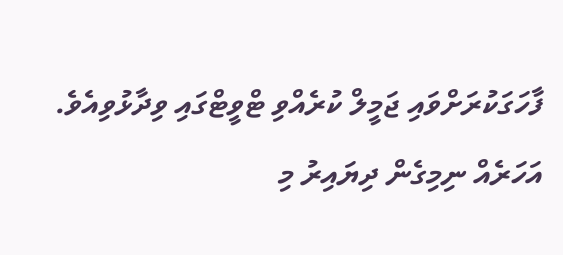ފާހަގަކުރަށްވައި ޖަމީލް ކުރެއްވި ޓްވީޓްގައި ވިދާޅުވިއެވެ.
އަހަރެއް ނިމިގެން ދިޔައިރު މި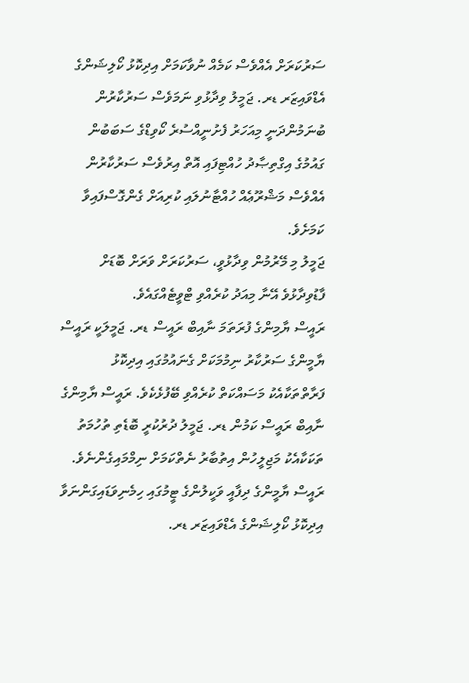ސަރުކަރަށް އެއްވެސް ކަމެއް ނުވާކަމަށް އިދިކޮޅު ކޯލިޝަންގެ އެޑްވައިޒަރ ޑރ. ޖަމީލު ވިދާޅުވި ނަމަވެސް ސަރުކާރުން ބުނަމުންދަނީ މިއަހަރު ފެށުނީއްސުރެ ކޯވިޑްގެ ސަބަބުން ގައުމުގެ އިގްތިޞާދު ހުއްޓިފައި އޮތް އިރުވެސް ސަރުކާރުން އެއްވެސް މަޝްރޫޢެއް ހުއްޓާނުލައި ކުރިއަށް ގެންގޮސްފައިވާ ކަމަށެވެ.
ޖަމީލު މި މޭރުމުން ވިދާޅުވީ، ސަރުކަރަށް ވަރަށް ބޮޑަށް ފާޑުވިދާޅުވެ އޭނާ މިއަދު ކުރެއްވި ޓްވީޓެއްގައެވެ.
ރައީސް ޔާމިންގެ ފުރަތަމަ ނާއިބް ރައީސް ޑރ. ޖަމީލަކީ ރައީސް ޔާމީންގެ ސަރުކާރު ނިމުމަކަށް ގެނައުމުގައި އިދިކޮޅު ފަރާތްތަކާއެކު މަސައްކަތް ކުރެއްވި ބޭފުޅެކެވެ. ރައީސް ޔާމިންގެ ނާއިބް ރައީސް ކަމުން ޑރ. ޖަމީލު ދުރުކުރީ ބޮޑެތި ތުހުމަތު ތަކަކާއެކު މަޖިލީހުން އިތުބާރު ނެތްކަމަށް ނިމްމައިގެންނެވެ.
ރައީސް ޔާމީންގެ ދިފާއީ ވަކީލުންގެ ޓީމުގައި ހިމެނިވަޑައިގަންނަވާ އިދިކޮޅު ކޯލިޝަންގެ އެޑްވައިޒަރ ޑރ.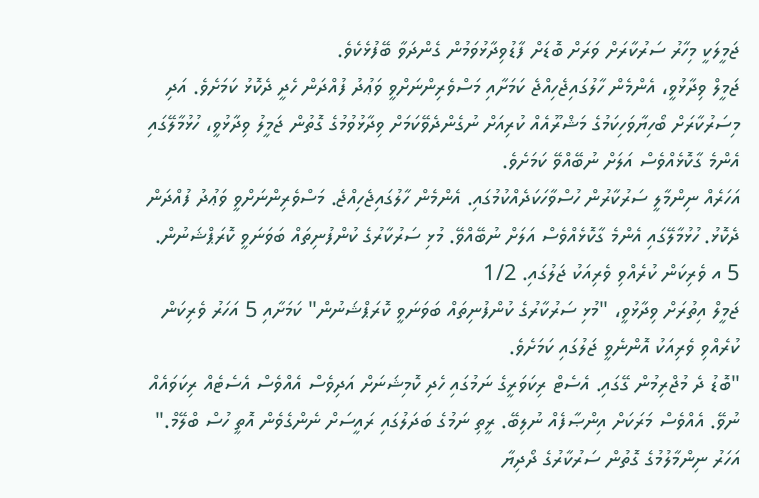ޖަމީލަކީ މިހާރު ސަރުކާރަށް ވަރަށް ބޮޑަށް ފާޑުވިދާޅުވަމުން ގެންދަވާ ބޭފުޅެކެވެ.
ޖަމީލް ވިދާޅުވީ، އެންމެން ހާލުގައިޖެހިއްޖެ ކަމަށާއި މަސްވެރިންނަށްވީ ވަޢުދު ފުއްދަން ހެދީ ދެކޮޅު ކަމަށެވެ. އަދި މިސަރުކާރަށް ބޯހިޔާވަހިކަމުގެ މަޝްރޫއެއް ކުރިއަށް ނުގެންދެވޭކަމަށް ވިދާޅުވުމުގެ ގޮތުން ޖަމީލު ވިދާޅުވީ، ހުޅުމާލޭގައި އެންމެ ގާކޮޅެއްވެސް އަލަށް ނުބޭއްވޭ ކަމަށެވެ.
އަހަރެއް ނިންމާލީ ސަރުކާރުން ހުސްވާހަކަދެއްކުމުގައި. އެންމެން ހާލުގައިޖެހިއްޖެ. މަސްވެރިންނަށްވީ ވަޢުދު ފުއްދަން ދެކޮޅު. ހުޅުމާލޭގައި އެންމެ ގާކޮޅެއްވެސް އަލަށް ނުބޭއްވޭ. މުޅި ސަރުކާރުގެ ކުންފުނިތައް ބަވަނަވީ ކޮރަޕްޝަނުން. 5 އ ވެރިކަން ކުރެއްވި ވެރިއަކު ޖަލުގައި. 1/2
ޖަމީލް އިތުރަށް ވިދާޅުވީ، "މުޅި ސަރުކާރުގެ ކުންފުނިތައް ބަވަނަވީ ކޮރަޕްޝަނުން" ކަމަށާއި 5 އަހަރު ވެރިކަން ކުރެއްވި ވެރިއަކު އޮންނެވީ ޖަލުގައި ކަމަށެވެ.
"ބޮޑު ދެ މުޖްރިމުން ގޭގައި. އެސެޓް ރިކަވަރީގެ ނަމުގައި ހެދި ކޮމިޝަނަށް އަދިވެސް އެއްވެސް އެސެޓެއް ރިކަވައެއް ނުވޭ. އެއްވެސް މަރަކަށް އިންޞާފެއް ނުލިބޭ. ރީތި ނަމުގެ ބަދަލުގައި ރައީސަށް ނެންގެވެން އޮތީ ހުސް ބްލޭމް." އަހަރު ނިންމާލުމުގެ ގޮތުން ސަރުކާރުގެ ދޯދިޔާ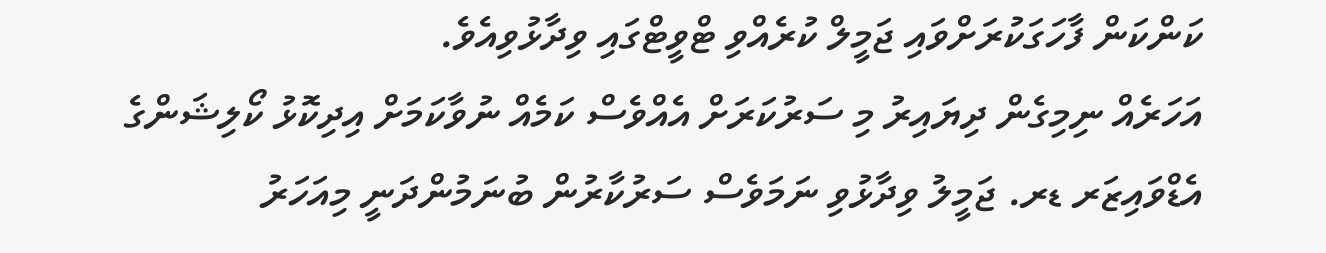ކަންކަން ފާހަގަކުރަށްވައި ޖަމީލް ކުރެއްވި ޓްވީޓްގައި ވިދާޅުވިއެވެ.
އަހަރެއް ނިމިގެން ދިޔައިރު މި ސަރުކަރަށް އެއްވެސް ކަމެއް ނުވާކަމަށް އިދިކޮޅު ކޯލިޝަންގެ އެޑްވައިޒަރ ޑރ. ޖަމީލު ވިދާޅުވި ނަމަވެސް ސަރުކާރުން ބުނަމުންދަނީ މިއަހަރު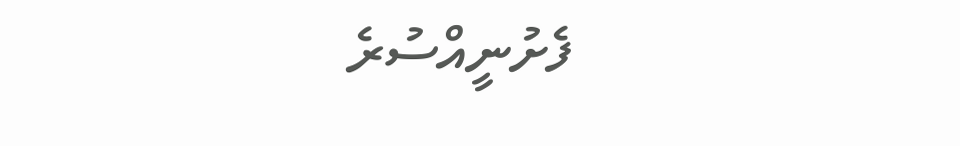ފެށުނީއްސުރެ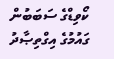ކޯވިޑްގެ ސަބަބުން ގައުމުގެ އިގްތިޞާދު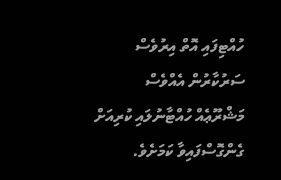ހުއްޓިފައި އޮތް އިރުވެސް ސަރުކާރުން އެއްވެސް މަޝްރޫޢެއް ހުއްޓާނުލައި ކުރިއަށް ގެންގޮސްފައިވާ ކަމަށެވެ.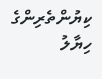ކިޔުންތެރިންގެ ހިޔާލު